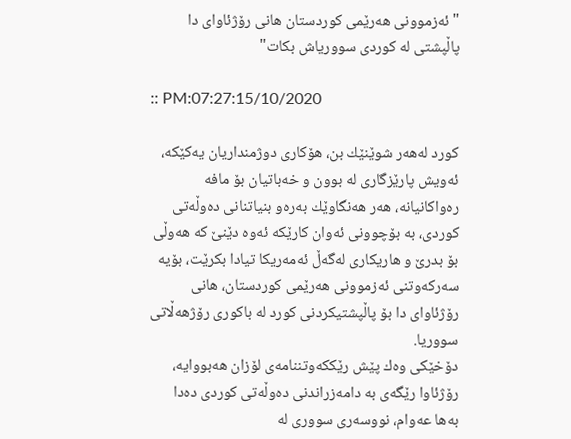"ئەزموونی هەرێمی كوردستان هانی رۆژئاوای دا پاڵپشتی لە كوردی سووریاش بكات"

:: PM:07:27:15/10/2020

كورد لەهەر شوێنێك بن، هۆكاری دوژمنداریان یەكێكە، ئەویش پارێزگاری لە بوون و خەباتیان بۆ مافە رەواكانیانە، هەر هەنگاوێك بەرەو بنیاتنانی دەوڵەتی كوردی، بە بۆچوونی ئەوان كارێكە ئەوە دێنێ كە هەوڵی بۆ بدرێ و هاریكاری لەگەڵ ئەمەریكا تیادا بكرێت، بۆیە سەركەوتنی ئەزموونی هەرێمی كوردستان، هانی رۆژئاوای دا بۆ پاڵپشتیكردنی كورد لە باكوری رۆژهەڵاتی سووریا.
دۆخێكی وەك پێش رێككەوتننامەی لۆزان هەبووایە، رۆژئاوا رێگەی بە دامەزراندنی دەوڵەتی كوردی دەدا
بەها عەوام، نووسەری سووری لە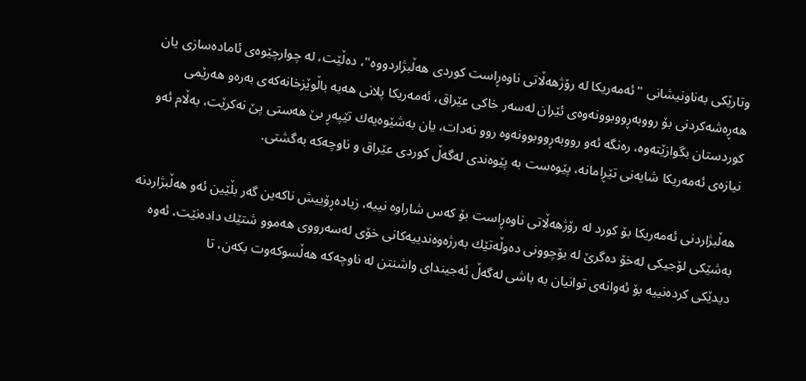وتارێكی بەناونیشانی "ئەمەریكا لە رۆژهەڵاتی ناوەڕاست كوردی هەڵبژاردووە"، دەڵێت، لە چوارچێوەی ئامادەسازی یان هەڕەشەكردنی بۆ رووبەڕووبوونەوەی ئێران لەسەر خاكی عێراق، ئەمەریكا پلانی هەیە باڵوێزخانەكەی بەرەو هەرێمی كوردستان بگوازێتەوە، رەنگە ئەو رووبەڕووبوونەوە روو نەدات، یان بەشێوەیەك تێپەڕ بێ هەستی پێ نەكرێت، بەڵام ئەو نیازەی ئەمەریكا شایەنی تێڕامانە، پێوەست بە پێوەندی لەگەڵ كوردی عێراق و ناوچەكە بەگشتی.

هەڵبژاردنی ئەمەریكا بۆ كورد لە رۆژهەڵاتی ناوەڕاست بۆ كەس شاراوە نییە، زیادەڕۆییش ناكەین گەر بڵێین ئەو هەڵبژاردنە بەشێكی لۆجیكی لەخۆ دەگرێ لە بۆچوونی دەوڵەتێك بەرژەوەندییەكانی خۆی لەسەرووی هەموو شتێك دادەنێت، ئەوە دیدێكی كردەنییە بۆ ئەوانەی توانیان بە باشی لەگەڵ ئەجیندای واشنتن لە ناوچەكە هەڵسوكەوت بكەن، تا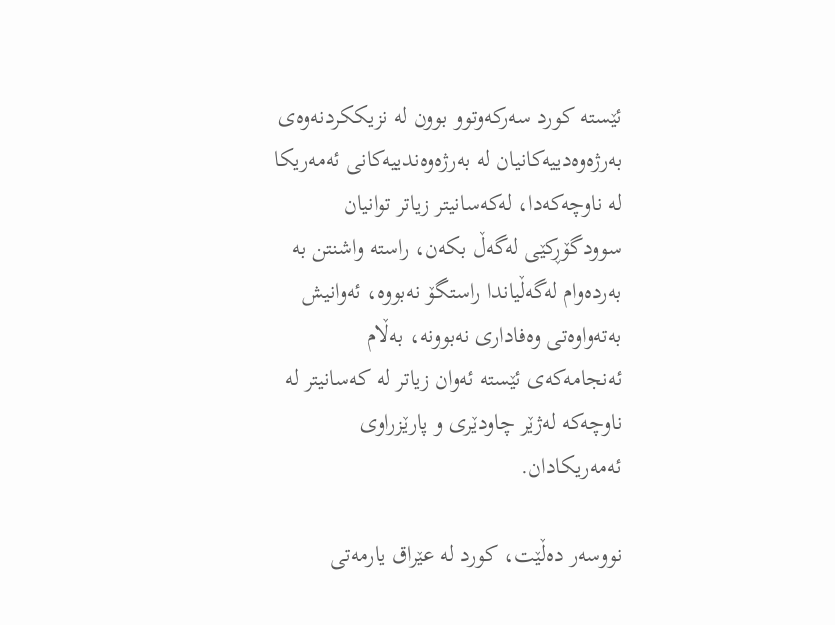ئێستە كورد سەركەوتوو بوون لە نزیككردنەوەی بەرژەوەدییەكانیان لە بەرژەوەندییەكانی ئەمەریكا لە ناوچەكەدا، لەكەسانیتر زیاتر توانیان سوودگۆڕكێی لەگەڵ بكەن، راستە واشنتن بە بەردەوام لەگەڵیاندا راستگۆ نەبووە، ئەوانیش بەتەواوەتی وەفاداری نەبوونە، بەڵام ئەنجامەكەی ئێستە ئەوان زیاتر لە كەسانیتر لە ناوچەكە لەژێر چاودێری و پارێزراوی ئەمەریكادان.

نووسەر دەڵێت، كورد لە عێراق یارمەتی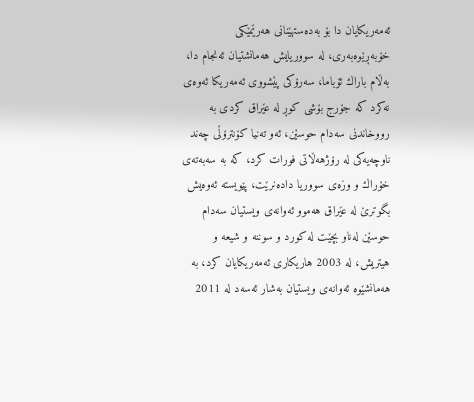ئەمەریكایان دا بۆ بەدەستهێنانی هەرێمێكی خۆبەڕێوەبەری، لە سووریایش هەمانشتیان ئەنجام دا، بەڵام باراك ئۆباما، سەرۆكی پێشووی ئەمەریكا ئەوەی نەكرد كە جۆرج بۆشی كوڕ لە عێراق كردی بە رووخاندنی سەدام حوسێن، ئەو تەنیا كۆنترۆڵی چەند ناوچەیەكی لە رۆژهەڵاتی فورات كرد، كە بە سەبەتەی خۆراك و وزەی سووریا دادەنرێت، پێویستە ئەوەیش بگوترێ لە عێراق هەموو ئەوانەی ویستیان سەدام حوسێن لەناو بچێت لە كورد و سوننە و شیعە و هیتریش، لە 2003 هاریكاری ئەمەریكایان كرد، بە هەمانشێوە ئەوانەی ویستیان بەشار ئەسەد لە 2011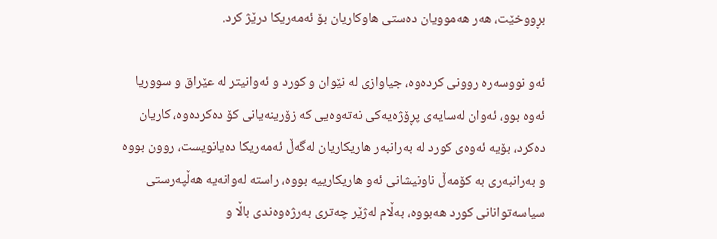بڕووخێت، هەر هەموویان دەستی هاوكاریان بۆ ئەمەریكا درێژ كرد.

ئەو نووسەرە روونی كردەوە، جیاوازی لە نێوان و كورد و ئەوانیتر لە عێراق و سووریا ئەوە بوو، ئەوان لەسایەی پڕۆژەیەكی نەتەوەیی كە زۆرینەیانی كۆ دەكردەوە، كاریان دەكرد، بۆیە ئەوەی كورد لە بەرانبەر هاریكاریان لەگەڵ ئەمەریكا دەیانویست، روون بووە و بەرانبەری بە كۆمەڵ ناونیشانی ئەو هاریكارییە بووە، راستە لەوانەیە هەڵپەرستی سیاسەتوانانی كورد هەبووە، بەڵام لەژێر چەتری بەرژەوەندی باڵا و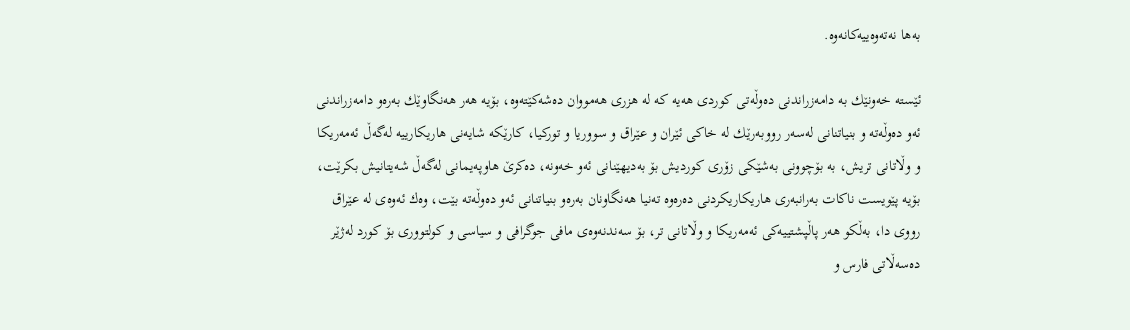بەها نەتەوەییەكانەوە.

ئێستە خەونێك بە دامەزراندنی دەوڵەتی كوردی هەیە كە لە هزری هەمووان دەشەكێتەوە، بۆیە هەر هەنگاوێك بەرەو دامەزراندنی ئەو دەوڵەتە و بنیاتنانی لەسەر رووبەرێك لە خاكی ئێران و عێراق و سووریا و توركیا، كارێكە شایەنی هاریكارییە لەگەڵ ئەمەریكا و وڵاتانی تریش، بە بۆچوونی بەشێكی زۆری كوردیش بۆ بەدیهێنانی ئەو خەونە، دەكرێ هاوپەیمانی لەگەڵ شەیتانیش بكرێت، بۆیە پێویست ناكات بەرانبەری هاریكاریكردنی دەرەوە تەنیا هەنگاونان بەرەو بنیاتنانی ئەو دەوڵەتە بێت، وەك ئەوەی لە عێراق رووی دا، بەڵكو هەر پاڵپشتییەكی ئەمەریكا و وڵاتانی تر، بۆ سەندنەوەی مافی جوگرافی و سیاسی و كولتووری بۆ كورد لەژێر دەسەڵاتی فارس و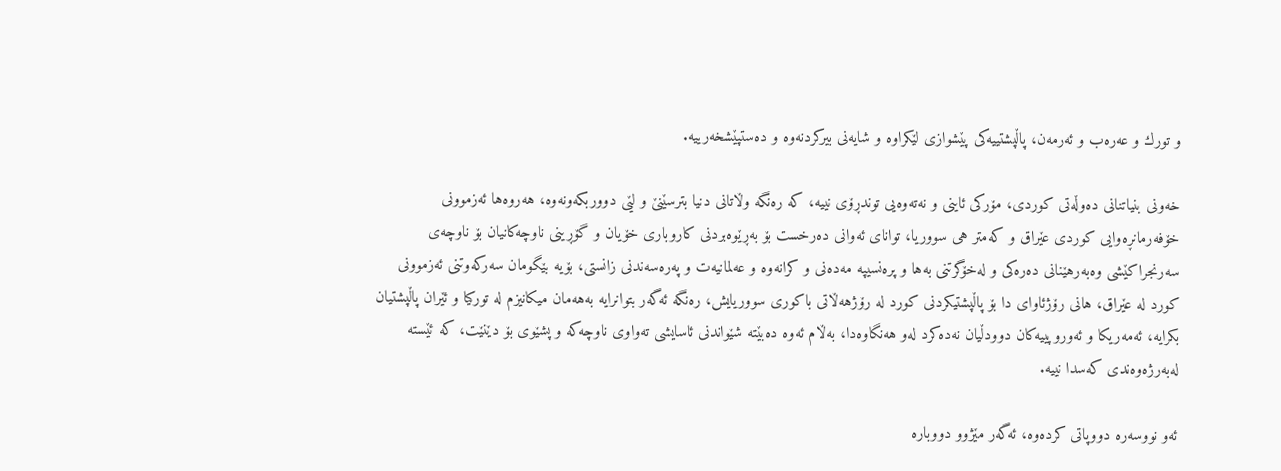و تورك و عەرەب و ئەرمەن، پاڵپشتییەكی پێشوازی لێكراوە و شایەنی بیركردنەوە و دەستپێشخەرییە.

خەونی بنیاتنانی دەوڵەتی كوردی، مۆركی ئاینی و نەتەوەیی توندڕۆی نییە، كە رەنگە وڵاتانی دنیا بترسێنێ و لێی دووربكەونەوە، هەروەها ئەزموونی خۆفەرمانڕەوایی كوردی عێراق و كەمتر هی سووریا، توانای ئەوانی دەرخست بۆ بەڕێوەبردنی كاروباری خۆیان و گۆڕینی ناوچەكانیان بۆ ناوچەی سەرنجراكێشی وەبەرهێنانی دەرەكی و لەخۆگرتنی بەها و پرەنسیپە مەدەنی و كرانەوە و عەلمانیەت و پەرەسەندنی زانستی، بۆیە بێگومان سەركەوتنی ئەزموونی كورد لە عێراق، هانی رۆژئاوای دا بۆ پاڵپشتیكردنی كورد لە رۆژهەڵاتی باكوری سووریایش، رەنگە ئەگەر بتوانرایە بەهەمان میكانیزم لە توركیا و ئێران پاڵپشتیان بكرایە، ئەمەریكا و ئەوروپییەكان دوودڵیان نەدەكرد لەو هەنگاوەدا، بەڵام ئەوە دەبێتە شێواندنی ئاسایشی تەواوی ناوچەكە و پشێوی بۆ دێنێت، كە ئێستە لەبەرژەوەندی كەسدا نییە.

ئەو نووسەرە دووپاتی كردەوە، ئەگەر مێژوو دووبارە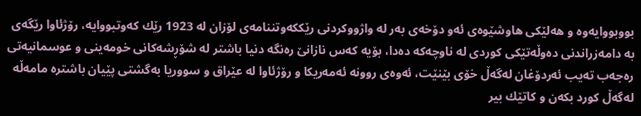بووبووایەوە و هەلێكی هاوشێوەی ئەو دۆخەی بەر لە واژووكردنی رێككەوتننامەی لۆزان لە 1923 رێك كەوتبووایە، رۆژئاوا رێگەی بە دامەزراندنی دەوڵەتێكی كوردی لە ناوچەكە دەدا، بۆیە كەس نازانێ رەنگە دنیا باشتر لە شۆڕشەكانی خومەینی و عوسمانیەتی رەجەب تەیب ئەردۆغان لەگەڵ خۆی بێنێت، ئەوەی روونە ئەمەریكا و رۆژئاوا لە عێراق و سووریا بەگشتی پێیان باشترە مامەڵە لەگەڵ كورد بكەن و كاتێك بیر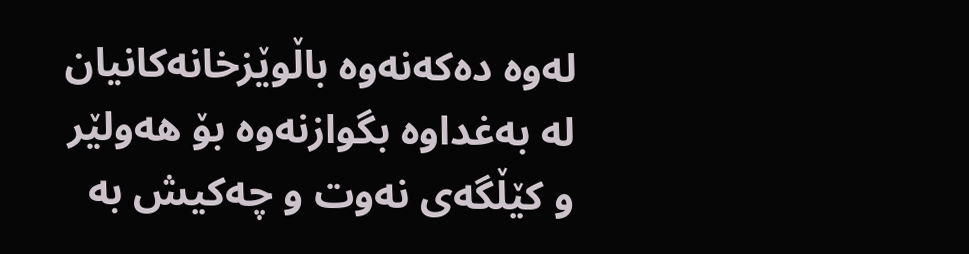لەوە دەكەنەوە باڵوێزخانەكانیان لە بەغداوە بگوازنەوە بۆ هەولێر و كێڵگەی نەوت و چەكیش بە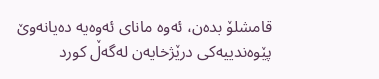قامشلۆ بدەن، ئەوە مانای ئەوەیە دەیانەوێ پێوەندییەكی درێژخایەن لەگەڵ كورد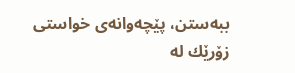ببەستن، پێچەوانەی خواستی زۆرێك لە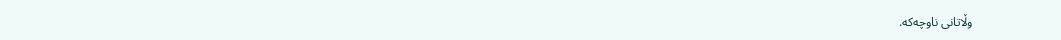وڵاتانی ناوچەكە.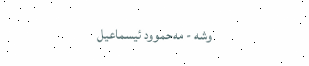وشە - مه‌حموود ئیسماعیل